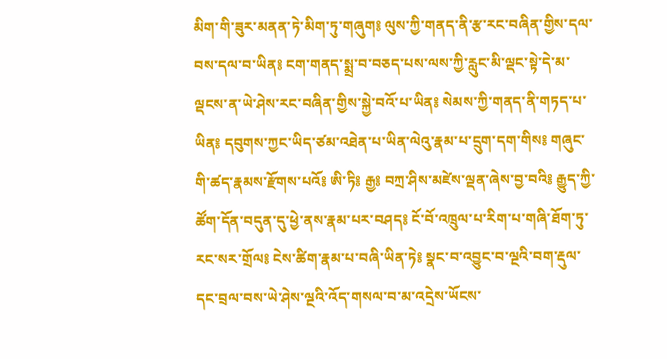མིག་གི་ཟུར་མནན་ཏེ་མིག་ཏུ་གཞུག༔ ལུས་ཀྱི་གནད་ནི་རྩ་རང་བཞིན་གྱིས་དལ་བས་དལ་བ་ཡིན༔ ངག་གནད་སྨྲ་བ་བཅད་པས་ལས་ཀྱི་རླུང་མི་ལྡང་སྟེ་དེ་མ་ལྡངས་ན་ཡེ་ཤེས་རང་བཞིན་གྱིས་སྐྱེ་བའོ་པ་ཡིན༔ སེམས་ཀྱི་གནད་ནི་གཏད་པ་ཡིན༔ དབུགས་ཀྱང་ཡིད་ཙམ་འཐེན་པ་ཡིན་ལེའུ་རྣམ་པ་དྲུག་དག་གིས༔ གཞུང་གི་ཚད་རྣམས་རྫོགས་པའོ༔ ཨི་ཏི༔ རྒྱ༔ བཀྲ་ཤིས་མཛེས་ལྡན་ཞེས་བྱ་བའི༔ རྒྱུད་ཀྱི་ཚོག་དོན་བདུན་དུ་ཕྱེ་ནས་རྣམ་པར་བཤད༔ ངོ་བོ་འཁྲུལ་པ་རིག་པ་གཞི་ཐོག་ཏུ་རང་སར་གྲོལ༔ ངེས་ཚིག་རྣམ་པ་བཞི་ཡིན་ཏེ༔ སྣང་བ་འབྱུང་བ་ལྔའི་བག་རྡུལ་དང་བྲལ་བས་ཡེ་ཤེས་ལྔའི་འོད་གསལ་བ་མ་འདྲེས་ཡོངས་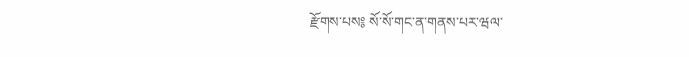རྫོགས་པས༔ སོ་སོ་གང་ན་གནས་པར་ཝལ་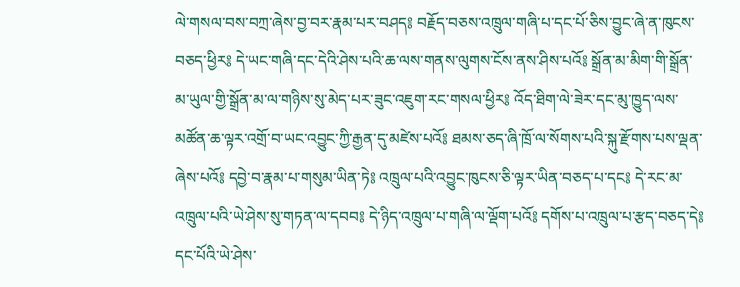ལེ་གསལ་བས་བཀྲ་ཞེས་བྱ་བར་རྣམ་པར་བཤད༔ བརྗོད་བཅས་འཁྲུལ་གཞི་པ་དང་པོ་ཅིས་བྱུང་ཞེ་ན་ཁུངས་བཅད་ཕྱིར༔ དེ་ཡང་གཞི་དང་དེའི་ཤེས་པའི་ཆ་ལས་གནས་ལུགས་ངོས་ནས་ཤིས་པའོ༔ སྒྲོན་མ་མིག་གི་སྒྲོན་མ་ཡུལ་གྱི་སྒྲོན་མ་ལ་གཉིས་སུ་མེད་པར་ཟུང་འཇུག་རང་གསལ་ཕྱིར༔ འོད་ཐིག་ལེ་ཟེར་དང་མུ་ཁྱུད་ལས་མཚོན་ཆ་ལྟར་འགྲོ་བ་ཡང་འབྱུང་ཀྱི་རྒྱན་དུ་མཛེས་པའོ༔ ཐམས་ཅད་ཞི་ཁྲོ་ལ་སོགས་པའི་སྐུ་རྫོགས་པས་ལྡན་ཞེས་པའོ༔ དབྱེ་བ་རྣམ་པ་གསུམ་ཡིན་ཏེ༔ འཁྲུལ་པའི་འབྱུང་ཁུངས་ཅི་ལྟར་ཡིན་བཅད་པ་དང༔ དེ་རང་མ་འཁྲུལ་པའི་ཡེ་ཤེས་སུ་གཏན་ལ་དབབ༔ དེ་ཉིད་འཁྲུལ་པ་གཞི་ལ་ལྡོག་པའོ༔ དགོས་པ་འཁྲུལ་པ་རྩད་བཅད་དེ༔ དང་པོའི་ཡེ་ཤེས་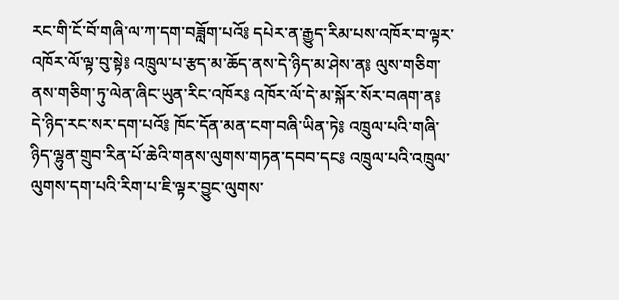རང་གི་ངོ་བོ་གཞི་ལ་ཀ་དག་བཟློག་པའོ༔ དཔེར་ན་རྒྱུད་རིམ་པས་འཁོར་བ་ལྟར་འཁོར་ལོ་ལྟ་བུ་སྟེ༔ འཁྲུལ་པ་རྩད་མ་ཆོད་ནས་དེ་ཉིད་མ་ཤེས་ན༔ ལུས་གཅིག་ནས་གཅིག་ཏུ་ལེན་ཞིང་ཡུན་རིང་འཁོར༔ འཁོར་ལོ་དེ་མ་སྐོར་སོར་བཞག་ན༔ དེ་ཉིད་རང་སར་དག་པའོ༔ ཁོང་དོན་མན་ངག་བཞི་ཡིན་ཏེ༔ འཁྲུལ་པའི་གཞི་ཉིད་ལྷུན་གྲུབ་རིན་པོ་ཆེའི་གནས་ལུགས་གཏན་དབབ་དང༔ འཁྲུལ་པའི་འཁྲུལ་ལུགས་དག་པའི་རིག་པ་ཇི་ལྟར་བྱུང་ལུགས་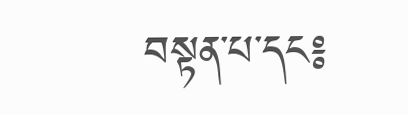བསྟན་པ་དང༔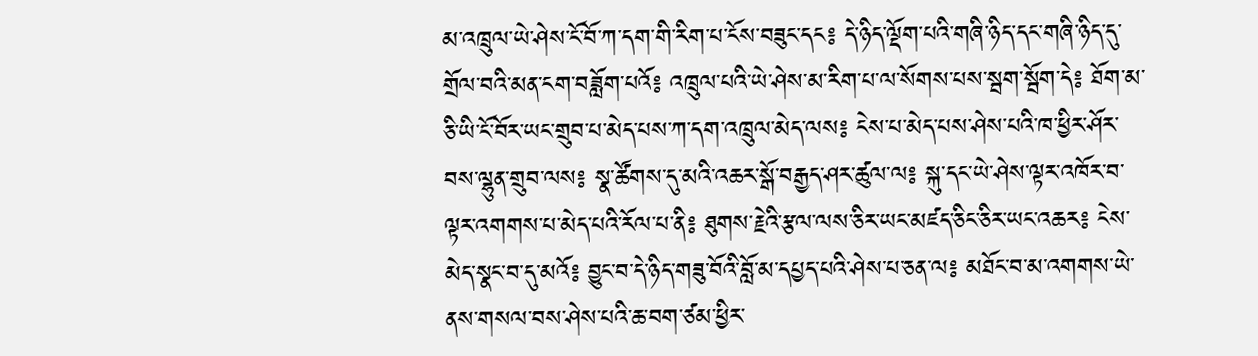མ་འཁྲུལ་ཡེ་ཤེས་ངོ་བོ་ཀ་དག་གི་རིག་པ་ངོས་བཟུང་དང༔ དེ་ཉིད་ལྡོག་པའི་གཞི་ཉིད་དང་གཞི་ཉིད་དུ་གྲོལ་བའི་མན་ངག་བཟློག་པའོ༔ འཁྲུལ་པའི་ཡེ་ཤེས་མ་རིག་པ་ལ་སོགས་པས་སྦག་སྦོག་དེ༔ ཐོག་མ་ཅི་ཡི་ངོ་བོར་ཡང་གྲུབ་པ་མེད་པས་ཀ་དག་འཁྲུལ་མེད་ལས༔ ངེས་པ་མེད་པས་ཤེས་པའི་ཁ་ཕྱིར་ཤོར་བས་ལྷུན་གྲུབ་ལས༔ སྣ་ཚོགས་དུ་མའི་འཆར་སྒོ་བརྒྱད་ཤར་ཚུལ་ལ༔ སྐུ་དང་ཡེ་ཤེས་ལྟར་འཁོར་བ་ལྟར་འགགས་པ་མེད་པའི་རོལ་པ་ནི༔ ཐུགས་རྗེའི་རྩལ་ལས་ཅིར་ཡང་མཛད་ཅིང་ཅིར་ཡང་འཆར༔ ངེས་མེད་སྣང་བ་དུ་མའོ༔ བྱུང་བ་དེ་ཉིད་གཟུ་བོའི་བློ་མ་དཔྱད་པའི་ཤེས་པ་ཅན་ལ༔ མཐོང་བ་མ་འགགས་ཡེ་ནས་གསལ་བས་ཤེས་པའི་ཆ་བག་ཙམ་ཕྱིར་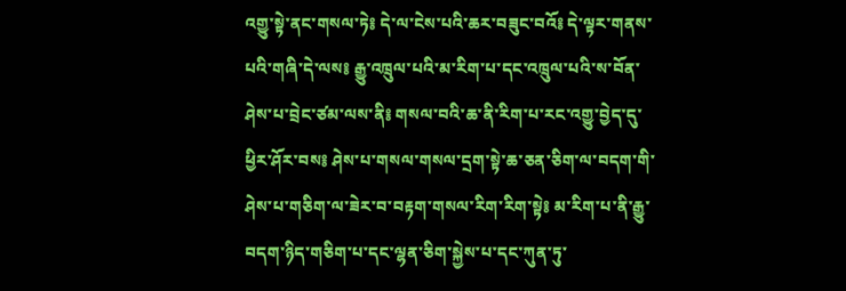འགྱུ་སྟེ་ནང་གསལ་ཏེ༔ དེ་ལ་ངེས་པའི་ཆར་བཟུང་བའོ༔ དེ་ལྟར་གནས་པའི་གཞི་དེ་ལས༔ རྒྱུ་འཁྲུལ་པའི་མ་རིག་པ་དང་འཁྲུལ་པའི་ས་བོན་ཤེས་པ་བྲེང་ཙམ་ལས་ནི༔ གསལ་བའི་ཆ་ནི་རིག་པ་རང་འགྱུ་བྱེད་དུ་ཕྱིར་ཤོར་བས༔ ཤེས་པ་གསལ་གསལ་དྲག་སྟེ་ཆ་ཅན་ཅིག་ལ་བདག་གི་ཤེས་པ་གཅིག་ལ་ཟེར་བ་བརྟག་གསལ་རིག་རིག་སྟེ༔ མ་རིག་པ་ནི་རྒྱུ་བདག་ཉིད་གཅིག་པ་དང་ལྷན་ཅིག་སྐྱེས་པ་དང་ཀུན་ཏུ་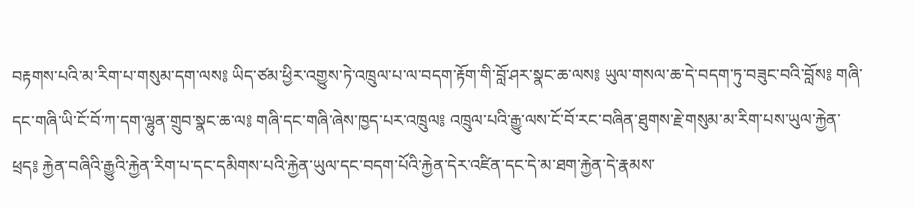བརྟགས་པའི་མ་རིག་པ་གསུམ་དག་ལས༔ ཡིད་ཙམ་ཕྱིར་འགྱུས་ཏེ་འཁྲུལ་པ་ལ་བདག་རྟོག་གི་བློ་ཤར་སྣང་ཆ་ལས༔ ཡུལ་གསལ་ཆ་དེ་བདག་ཏུ་བཟུང་བའི་བློས༔ གཞི་དང་གཞི་ཡི་ངོ་བོ་ཀ་དག་ལྷུན་གྲུབ་སྣང་ཆ་ལ༔ གཞི་དང་གཞི་ཞེས་ཁྱད་པར་འཁྲུལ༔ འཁྲུལ་པའི་རྒྱུ་ལས་ངོ་བོ་རང་བཞིན་ཐུགས་རྗེ་གསུམ་མ་རིག་པས་ཡུལ་རྐྱེན་ཕྲད༔ རྐྱེན་བཞིའི་རྒྱུའི་རྐྱེན་རིག་པ་དང་དམིགས་པའི་རྐྱེན་ཡུལ་དང་བདག་པོའི་རྐྱེན་དེར་འཛིན་དང་དེ་མ་ཐག་རྐྱེན་དེ་རྣམས་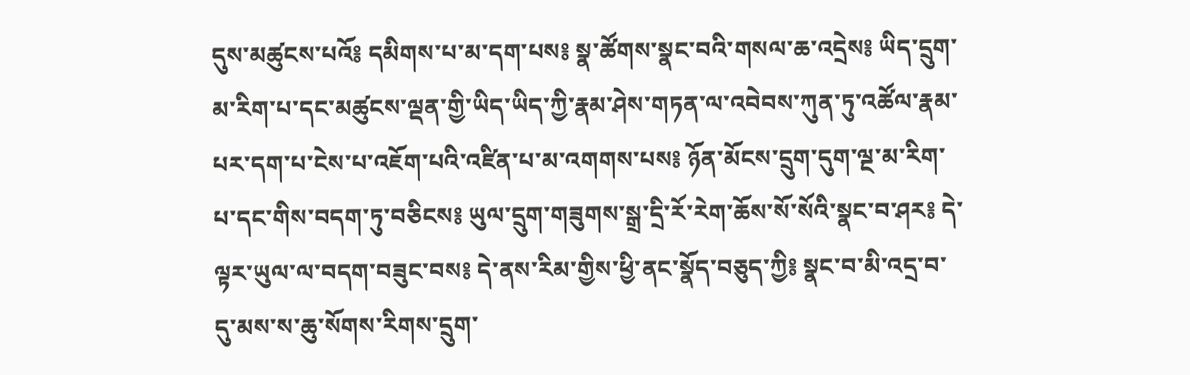དུས་མཚུངས་པའོ༔ དམིགས་པ་མ་དག་པས༔ སྣ་ཚོགས་སྣང་བའི་གསལ་ཆ་འདྲེས༔ ཡིད་དྲུག་མ་རིག་པ་དང་མཚུངས་ལྡན་གྱི་ཡིད་ཡིད་ཀྱི་རྣམ་ཤེས་གཏན་ལ་འབེབས་ཀུན་ཏུ་འཚོལ་རྣམ་པར་དག་པ་ངེས་པ་འཇོག་པའི་འཛིན་པ་མ་འགགས་པས༔ ཉོན་མོངས་དྲུག་དུག་ལྔ་མ་རིག་པ་དང་གིས་བདག་ཏུ་བཅིངས༔ ཡུལ་དྲུག་གཟུགས་སྒྲ་དྲི་རོ་རེག་ཆོས་སོ་སོའི་སྣང་བ་ཤར༔ དེ་ལྟར་ཡུལ་ལ་བདག་བཟུང་བས༔ དེ་ནས་རིམ་གྱིས་ཕྱི་ནང་སྣོད་བཅུད་ཀྱི༔ སྣང་བ་མི་འདྲ་བ་དུ་མས་ས་ཆུ་སོགས་རིགས་དྲུག་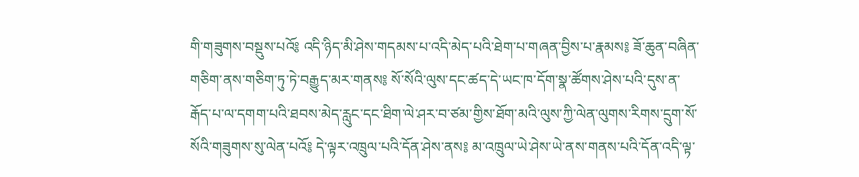གི་གཟུགས་བསྡུས་པའོ༔ འདི་ཉིད་མི་ཤེས་གདམས་པ་འདི་མེད་པའི་ཐེག་པ་གཞན་བྱིས་པ་རྣམས༔ ཟོ་ཆུན་བཞིན་གཅིག་ནས་གཅིག་ཏུ་ཏེ་བརྒྱུད་མར་གནས༔ སོ་སོའི་ལུས་དང་ཚད་དེ་ཡང་ཁ་དོག་སྣ་ཚོགས་ཤེས་པའི་དུས་ན་རྒོད་པ་ལ་དགག་པའི་ཐབས་མེད་རླུང་དང་ཐིག་ལེ་ཤར་བ་ཙམ་གྱིས་ཐོག་མའི་ལུས་ཀྱི་ལེན་ལུགས་རིགས་དྲུག་སོ་སོའི་གཟུགས་སུ་ལེན་པའོ༔ དེ་ལྟར་འཁྲུལ་པའི་དོན་ཤེས་ནས༔ མ་འཁྲུལ་ཡེ་ཤེས་ཡེ་ནས་གནས་པའི་དོན་འདི་ལྟ་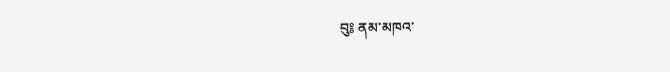བུ༔ ནམ་མཁའ་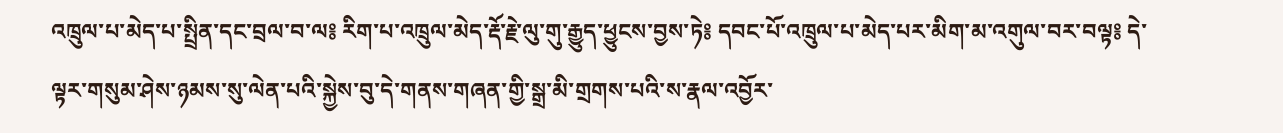འཁྲུལ་པ་མེད་པ་སྤྲིན་དང་བྲལ་བ་ལ༔ རིག་པ་འཁྲུལ་མེད་རྡོ་རྗེ་ལུ་གུ་རྒྱུད་ཕྱུངས་བྱས་ཏེ༔ དབང་པོ་འཁྲུལ་པ་མེད་པར་མིག་མ་འགུལ་བར་བལྟ༔ དེ་ལྟར་གསུམ་ཤེས་ཉམས་སུ་ལེན་པའི་སྐྱེས་བུ་དེ་གནས་གཞན་གྱི་སྒྲ་མི་གྲགས་པའི་ས་རྣལ་འབྱོར་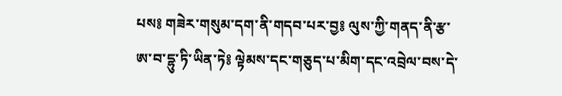པས༔ གཟེར་གསུམ་དག་ནི་གདབ་པར་བྱ༔ ལུས་ཀྱི་གནད་ནི་རྩ་ཨ་བ་དྷུ་ཏི་ཡིན་ཏེ༔ ལྟེམས་དང་གཅུད་པ་མིག་དང་འབྲེལ་བས་དེ་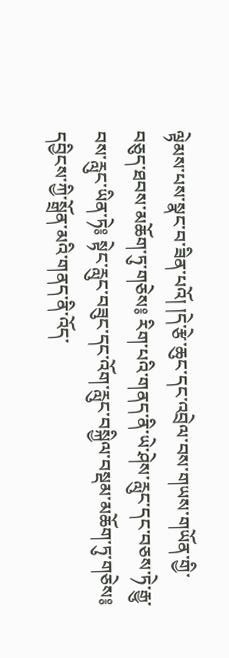ལྟེམས་པས་སྣང་བ་ཟིན་པའོ། །དེ་རྩེ་ཆུང་དང་འབྲེལ་བས་གཡས་གཡོན་གྱི་བཅུད་ཐབས་མཆོག་ཏུ་གཅེས༔ རིག་པའི་གནད་ནི་ཡེ་ཤེས་རླུང་དང་བཅས་ཏེ་རྒྱུ་བས་རླུང་ཡིན་ཏེ༔ སྟེང་རླུང་བཟུང་དང་འོག་རླུང་བསྐྱིལ་བསྡམ་མཆོག་ཏུ་གཅེས༔ དབྱིངས་ཀྱི་སྒྲོན་མའི་གནད་ནི་འོད་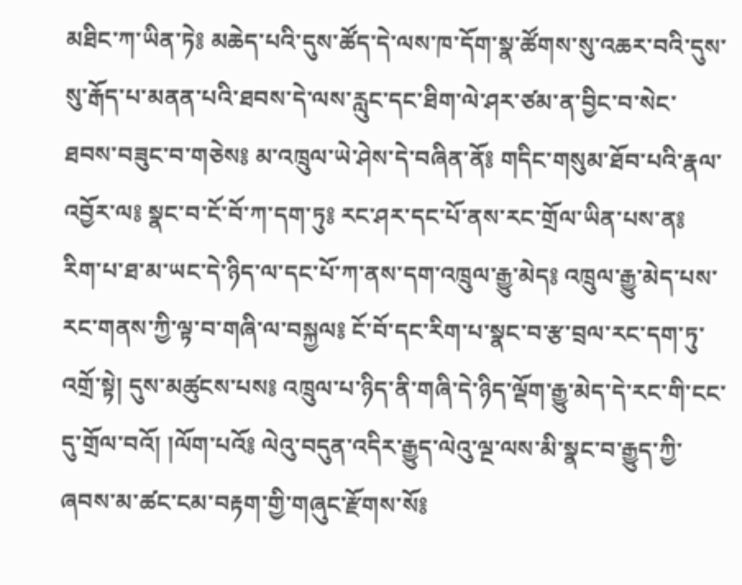མཐིང་ཀ་ཡིན་ཏེ༔ མཆེད་པའི་དུས་ཚོད་དེ་ལས་ཁ་དོག་སྣ་ཚོགས་སུ་འཆར་བའི་དུས་སུ་རྒོད་པ་མནན་པའི་ཐབས་དེ་ལས་རླུང་དང་ཐིག་ལེ་ཤར་ཙམ་ན་བྱིང་བ་སེང་ཐབས་བཟུང་བ་གཅེས༔ མ་འཁྲུལ་ཡེ་ཤེས་དེ་བཞིན་ནོ༔ གདིང་གསུམ་ཐོབ་པའི་རྣལ་འབྱོར་ལ༔ སྣང་བ་ངོ་བོ་ཀ་དག་ཏུ༔ རང་ཤར་དང་པོ་ནས་རང་གྲོལ་ཡིན་པས་ན༔ རིག་པ་ཐ་མ་ཡང་དེ་ཉིད་ལ་དང་པོ་ཀ་ནས་དག་འཁྲུལ་རྒྱུ་མེད༔ འཁྲུལ་རྒྱུ་མེད་པས་རང་གནས་ཀྱི་ལྟ་བ་གཞི་ལ་བསྐྱལ༔ ངོ་བོ་དང་རིག་པ་སྣང་བ་རྩ་བྲལ་རང་དག་ཏུ་འགྲོ་སྟེ། དུས་མཚུངས་པས༔ འཁྲུལ་པ་ཉིད་ནི་གཞི་དེ་ཉིད་ལྡོག་རྒྱུ་མེད་དེ་རང་གི་ངང་དུ་གྲོལ་བའོ། །ལོག་པའོ༔ ལེའུ་བདུན་འདིར་རྒྱུད་ལེའུ་ལྔ་ལས་མི་སྣང་བ་རྒྱུད་ཀྱི་ཞབས་མ་ཚང་ངམ་བརྟག་གྱི་གཞུང་རྫོགས་སོ༔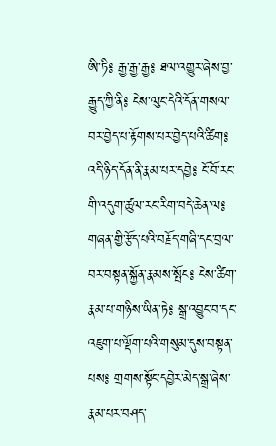ཨི་ཏི༔ རྒྱ་རྒྱ་རྒྱ༔ ཐལ་འགྱུར་ཞེས་བྱ་རྒྱུད་ཀྱི་ནི༔ ངེས་ལུང་དེའི་དོན་གསལ་བར་བྱེད་པ་རྟོགས་པར་བྱེད་པའི་ཚིག༔ འདི་ཉིད་དོན་ནི་རྣམ་པར་དབྱེ༔ ངོ་བོ་རང་གི་འདུག་ཚུལ་རང་རིག་བདེ་ཆེན་ལ༔ གཞན་གྱི་རྩོད་པའི་བརྗོད་གཞི་དང་བྲལ་བར་བསྟན་སྐྱོན་རྣམས་སྤོང༔ ངེས་ཚིག་རྣམ་པ་གཉིས་ཡིན་ཏེ༔ སྒྲ་འབྱུང་བ་དང་འཇུག་པ་ལྡོག་པའི་གསུམ་དུས་བསྟན་པས༔ གྲགས་སྟོང་དབྱེར་མེད་སྒྲ་ཞེས་རྣམ་པར་བཤད་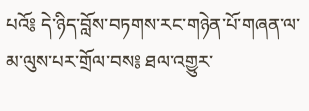པའོ༔ དེ་ཉིད་བློས་བཏགས་རང་གཉེན་པོ་གཞན་ལ་མ་ལུས་པར་གྲོལ་བས༔ ཐལ་འགྱུར་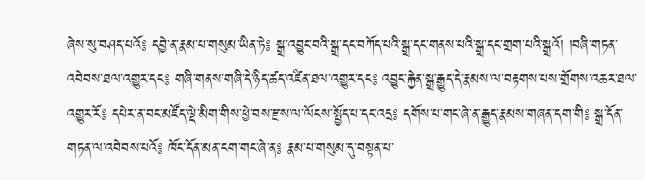ཞེས་སུ་བཤད་པའོ༔ དབྱེ་ན་རྣམ་པ་གསུམ་ཡིན་ཏེ༔ སྒྲ་འབྱུང་བའི་སྒྲ་དང་བཀོད་པའི་སྒྲ་དང་གནས་པའི་སྒྲ་དང་གྲག་པའི་སྒྲའོ། །བཞི་གཏན་འབེབས་ཐལ་འགྱུར་དང༔ གཞི་གནས་གཞི་དེ་ཉིད་ཚད་འཛིན་ཐལ་འགྱུར་དང༔ འབྱུང་རྐྱེན་སྒྲ་རྒྱུད་དེ་རྣམས་ལ་བརྟགས་པས་གྲོགས་འཆར་ཐལ་འགྱུར་རོ༔ དཔེར་ན་བང་མཛོད་ལྡེ་མིག་གིས་ཕྱེ་བས་རྫས་ལ་ལོངས་སྤྱོད་པ་དང་འདྲ༔ དགོས་པ་གང་ཞེ་ན་རྒྱུད་རྣམས་གཞན་དག་གི༔ སྒྲ་དོན་གཏན་ལ་འབེབས་པའོ༔ ཁོང་དོན་མན་ངག་གང་ཞེ་ན༔ རྣམ་པ་གསུམ་དུ་བསྟན་པ་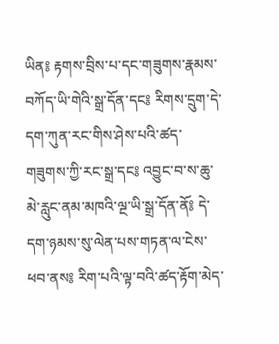ཡིན༔ རྟགས་བྲིས་པ་དང་གཟུགས་རྣམས་བཀོད་ཡི་གེའི་སྒྲ་དོན་དང༔ རིགས་དྲུག་དེ་དག་ཀུན་རང་གིས་ཤེས་པའི་ཚད་གཟུགས་ཀྱི་རང་སྒྲ་དང༔ འབྱུང་བ་ས་ཆུ་མེ་རླུང་ནམ་མཁའི་ལྔ་ཡི་སྒྲ་དོན་ནོ༔ དེ་དག་ཉམས་སུ་ལེན་པས་གཏན་ལ་ངེས་ཕབ་ནས༔ རིག་པའི་ལྟ་བའི་ཚད་རྟོག་མེད་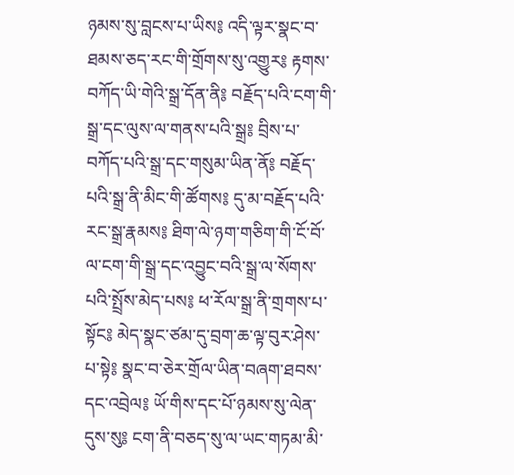ཉམས་སུ་བླངས་པ་ཡིས༔ འདི་ལྟར་སྣང་བ་ཐམས་ཅད་རང་གི་གྲོགས་སུ་འགྱུར༔ རྟགས་བཀོད་ཡི་གེའི་སྒྲ་དོན་ནི༔ བརྗོད་པའི་ངག་གི་སྒྲ་དང་ལུས་ལ་གནས་པའི་སྒྲ༔ བྲིས་པ་བཀོད་པའི་སྒྲ་དང་གསུམ་ཡིན་ནོ༔ བརྗོད་པའི་སྒྲ་ནི་མིང་གི་ཚོགས༔ དུ་མ་བརྗོད་པའི་རང་སྒྲ་རྣམས༔ ཐིག་ལེ་ཉག་གཅིག་གི་ངོ་བོ་ལ་ངག་གི་སྒྲ་དང་འབྱུང་བའི་སྒྲ་ལ་སོགས་པའི་སྤྲོས་མེད་པས༔ ཕ་རོལ་སྒྲ་ནི་གྲགས་པ་སྟོང༔ མེད་སྣང་ཙམ་དུ་བྲག་ཆ་ལྟ་བུར་ཤེས་པ་སྟེ༔ སྣང་བ་ཅེར་གྲོལ་ཡིན་བཞག་ཐབས་དང་འབྲེལ༔ ཡོ་གིས་དང་པོ་ཉམས་སུ་ལེན་དུས་སུ༔ ངག་ནི་བཅད་སུ་ལ་ཡང་གཏམ་མི་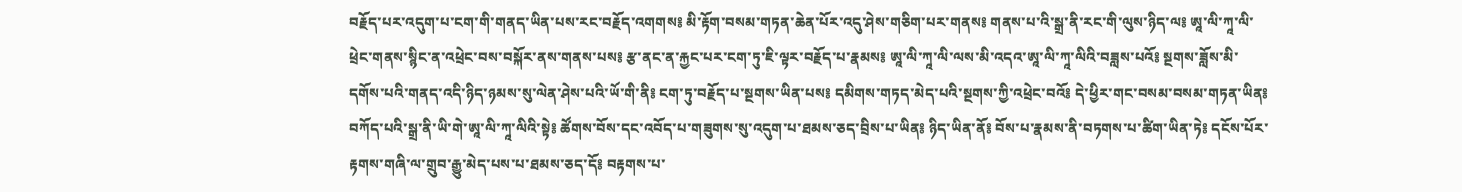བརྗོད་པར་འདུག་པ་ངག་གི་གནད་ཡིན་པས་རང་བརྗོད་འགགས༔ མི་རྟོག་བསམ་གཏན་ཆེན་པོར་འདུ་ཤེས་གཅིག་པར་གནས༔ གནས་པ་འི་སྒྲ་ནི་རང་གི་ལུས་ཉིད་ལ༔ ཨཱ་ལི་ཀཱ་ལི་ཕྲེང་གནས་སྙིང་ན་འཕྲེང་བས་བསྐོར་ནས་གནས་པས༔ རྩ་ནང་ན་རྐྱང་པར་ངག་ཏུ་ཇི་ལྟར་བརྗོད་པ་རྣམས༔ ཨཱ་ལི་ཀཱ་ལི་ལས་མི་འདའ་ཨཱ་ལི་ཀཱ་ལིའི་བཟླས་པའོ༔ སྔགས་ཟློས་མི་དགོས་པའི་གནད་འདི་ཉིད་ཉམས་སུ་ལེན་ཤེས་པའི་ཡོ་གི་ནི༔ ངག་ཏུ་བརྗོད་པ་སྔགས་ཡིན་པས༔ དམིགས་གཏད་མེད་པའི་སྔགས་ཀྱི་འཕྲེང་བའོ༔ དེ་ཕྱིར་གང་བསམ་བསམ་གཏན་ཡིན༔ བཀོད་པའི་སྒྲ་ནི་ཡི་གེ་ཨཱ་ལི་ཀཱ་ལིའི་སྟེ༔ ཚོགས་བོས་དང་འབོད་པ་གཟུགས་སུ་འདུག་པ་ཐམས་ཅད་བྲིས་པ་ཡིན༔ ཉིད་ཡིན་ནོ༔ བོས་པ་རྣམས་ནི་བཏགས་པ་ཚིག་ཡིན་ཏེ༔ དངོས་པོར་རྟགས་གཞི་ལ་གྲུབ་རྒྱུ་མེད་པས་པ་ཐམས་ཅད་དོ༔ བརྟགས་པ་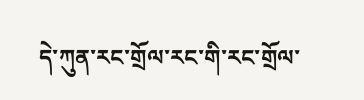དེ་ཀུན་རང་གྲོལ་རང་གི་རང་གྲོལ་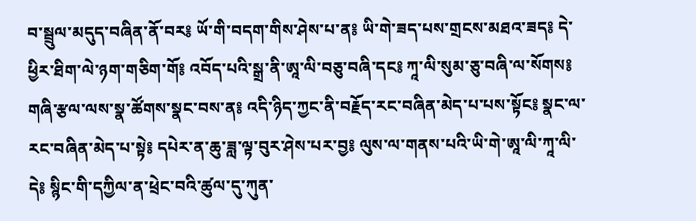བ་སྦྲུལ་མདུད་བཞིན་ནོ་བར༔ ཡོ་གི་བདག་གིས་ཤེས་པ་ན༔ ཡི་གེ་ཟད་པས་གྲངས་མཐའ་ཟད༔ དེ་ཕྱིར་ཐིག་ལེ་ཉག་གཅིག་གོ༔ འབོད་པའི་སྒྲ་ནི་ཨཱ་ལི་བཅུ་བཞི་དང༔ ཀཱ་ལི་སུམ་ཅུ་བཞི་ལ་སོགས༔ གཞི་རྩལ་ལས་སྣ་ཚོགས་སྣང་བས་ན༔ འདི་ཉིད་ཀྱང་ནི་བརྗོད་རང་བཞིན་མེད་པ་པས་སྟོང༔ སྣང་ལ་རང་བཞིན་མེད་པ་སྟེ༔ དཔེར་ན་ཆུ་ཟླ་ལྟ་བུར་ཤེས་པར་བྱ༔ ལུས་ལ་གནས་པའི་ཡི་གེ་ཨཱ་ལི་ཀཱ་ལི་དེ༔ སྙིང་གི་དཀྱིལ་ན་ཕྲེང་བའི་ཚུལ་དུ་ཀུན་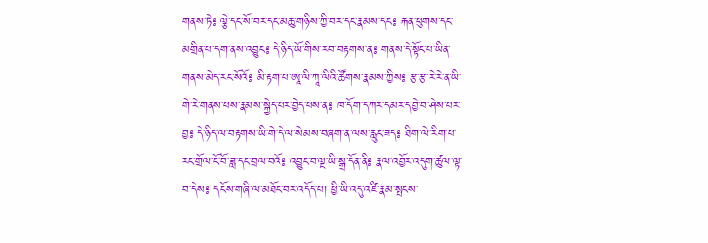གནས་ཏེ༔ ལྕེ་དང་སོ་བར་དང་མཆུ་གཉིས་ཀྱི་བར་དང་རྣམས་དང༔ རྐན་ཕུགས་དང་མགྲིན་པ་དག་ནས་འབྱུང༔ དེ་ཉིད་ཡོ་གིས་རབ་བརྟགས་ན༔ གནས་དེ་སྟོང་པ་ཡིན་གནས་མེད་རང་སོའོ༔ མི་རྟག་པ་ཨཱ་ལི་ཀཱ་ལིའི་ཚོགས་རྣམས་ཀྱིས༔ རྩ་རྩ་རེ་རེ་ན་ཡི་གེ་རེ་གནས་པས་རྣམས་སྐྱེད་པར་བྱེད་པས་ན༔ ཁ་དོག་དཀར་དམར་དབྱེ་བ་ཤེས་པར་བྱ༔ དེ་ཉིད་ལ་བརྟགས་ཡི་གེ་དེ་ལ་སེམས་བཞག་ན་ལས་རླུང་ཟད༔ ཐིག་ལེ་རིག་པ་རང་གྲོལ་ངོ་བོ་ཟླ་དང་བྲལ་བའོ༔ འབྱུང་བ་ལྔ་ཡི་སྒྲ་དོན་ནི༔ རྣལ་འབྱོར་འདུག་ཚུལ་ལྟ་བ་དེས༔ དངོས་གཞི་ལ་མཐོང་བར་འདོད་པ། ཕྱི་ཡི་འདུ་འཛི་རྣམ་སྤངས་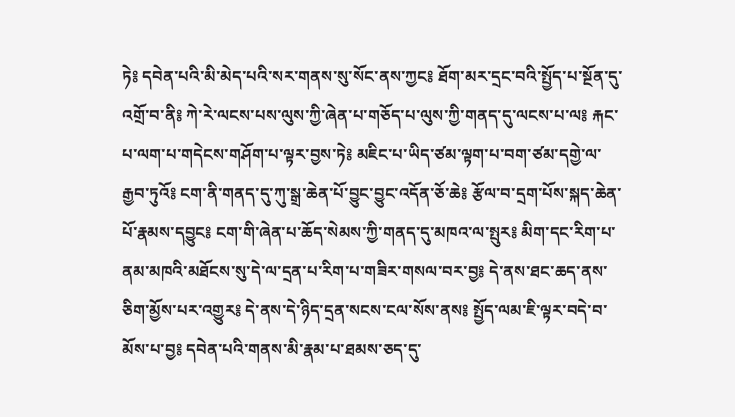ཏེ༔ དབེན་པའི་མི་མེད་པའི་སར་གནས་སུ་སོང་ནས་ཀྱང༔ ཐོག་མར་དྲང་བའི་སྤྱོད་པ་སྔོན་དུ་འགྲོ་བ་ནི༔ ཀེ་རེ་ལངས་པས་ལུས་ཀྱི་ཞེན་པ་གཅོད་པ་ལུས་ཀྱི་གནད་དུ་ལངས་པ་ལ༔ རྐང་པ་ལག་པ་གདེངས་གཤོག་པ་ལྟར་བྱས་ཏེ༔ མཇིང་པ་ཡིད་ཙམ་ལྟག་པ་བག་ཙམ་དགྱེ་ལ་རྒྱབ་ཏུའོ༔ ངག་ནི་གནད་དུ་ཀུ་སྒྲ་ཆེན་པོ་བྱུང་བྱུང་འདོན་ཅོ་ཆེ༔ རྩོལ་བ་དྲག་པོས་སྐད་ཆེན་པོ་རྣམས་དབྱུང༔ ངག་གི་ཞེན་པ་ཆོད་སེམས་ཀྱི་གནད་དུ་མཁའ་ལ་སྤུར༔ མིག་དང་རིག་པ་ནམ་མཁའི་མཐོངས་སུ་དེ་ལ་དྲན་པ་རིག་པ་གཟིར་གསལ་བར་བྱ༔ དེ་ནས་ཐང་ཆད་ནས་ཅིག་མྱོས་པར་འགྱུར༔ དེ་ནས་དེ་ཉིད་དྲན་སངས་ངལ་སོས་ནས༔ སྤྱོད་ལམ་ཇི་ལྟར་བདེ་བ་མོས་པ་བྱ༔ དབེན་པའི་གནས་མི་རྣམ་པ་ཐམས་ཅད་དུ་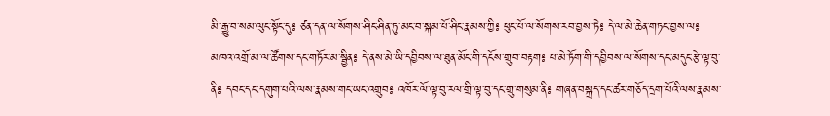མི་རྒྱུ་བ་སམ་ལུང་སྟོང་དུ༔ ཙན་དན་ལ་སོགས་ཤིང་ཤིན་ཏུ་མང་བ་སྐམ་པོ་ཤིང་རྣམས་ཀྱི༔ ཕུང་པོ་ལ་སོགས་རབ་བྱས་ཏེ༔ དེ་ལ་མེ་ཆེན་གཏང་བྱས་ལ༔ མཁའ་འགྲོ་མ་ལ་ཚོགས་དང་གཏོར་མ་སྦྱིན༔ དེ་ནས་མེ་ཡི་དབྱིབས་ལ་ཐུན་མོང་གི་དངོས་གྲུབ་བརྟག༔ པ་མེ་ཏོག་གི་དབྱིབས་ལ་སོགས་དང་མདུང་རྩེ་ལྟ་བུ་ནི༔ དབང་དང་དགུག་པའི་ལས་རྣམས་གང་ཡང་འགྲུབ༔ འཁོར་ལོ་ལྟ་བུ་རལ་གྲི་ལྟ་བུ་དང་གྲུ་གསུམ་ནི༔ གཞན་བསྐྲད་དང་ཚར་གཅོད་དྲག་པོའི་ལས་རྣམས་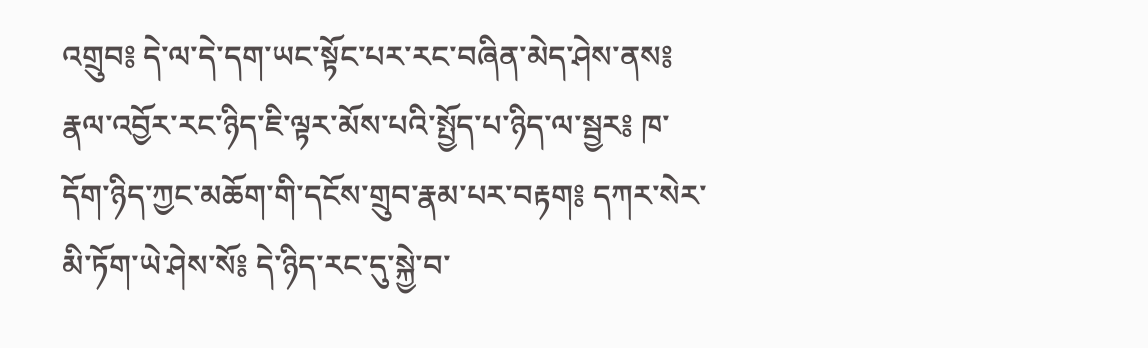འགྲུབ༔ དེ་ལ་དེ་དག་ཡང་སྟོང་པར་རང་བཞིན་མེད་ཤེས་ནས༔ རྣལ་འབྱོར་རང་ཉིད་ཇི་ལྟར་མོས་པའི་སྤྱོད་པ་ཉིད་ལ་སྦྱར༔ ཁ་དོག་ཉིད་ཀྱང་མཆོག་གི་དངོས་གྲུབ་རྣམ་པར་བརྟག༔ དཀར་སེར་མི་ཏོག་ཡེ་ཤེས་སོ༔ དེ་ཉིད་རང་དུ་སྐྱེ་བ་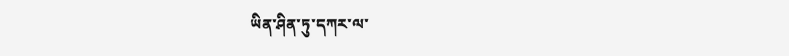ཡིན་ཤིན་ཏུ་དཀར་ལ་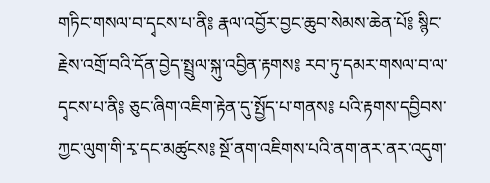གཏིང་གསལ་བ་དྭངས་པ་ནི༔ རྣལ་འབྱོར་བྱང་ཆུབ་སེམས་ཆེན་པོ༔ སྙིང་རྗེས་འགྲོ་བའི་དོན་བྱེད་སྤྲུལ་སྐུ་འབྱིན་རྟགས༔ རབ་ཏུ་དམར་གསལ་བ་ལ་དྭངས་པ་ནི༔ ཅུང་ཞིག་འཇིག་རྟེན་དུ་སྤྱོད་པ་གནས༔ པའི་རྟགས་དབྱིབས་ཀྱང་ལུག་གི་རྭ་དང་མཚུངས༔ སྔོ་ནག་འཇིགས་པའི་ནག་ནར་ནར་འདུག་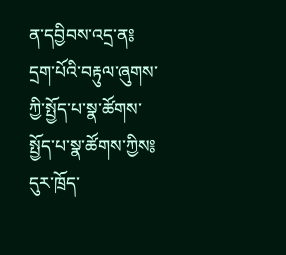ན་དབྱིབས་འདྲ་ན༔ དྲག་པོའི་བརྟུལ་ཞུགས་ཀྱི་སྤྱོད་པ་སྣ་ཚོགས་སྤྱོད་པ་སྣ་ཚོགས་ཀྱིས༔ དུར་ཁྲོད་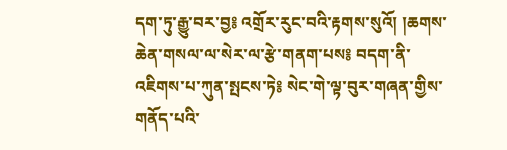དག་ཏུ་རྒྱུ་བར་བྱ༔ འགྲོར་རུང་བའི་རྟགས་སུའོ། །ཆགས་ཆེན་གསལ་ལ་སེར་ལ་རྩེ་གནག་པས༔ བདག་ནི་འཇིགས་པ་ཀུན་སྤངས་ཏེ༔ སེང་གེ་ལྟ་བུར་གཞན་གྱིས་གནོད་པའི་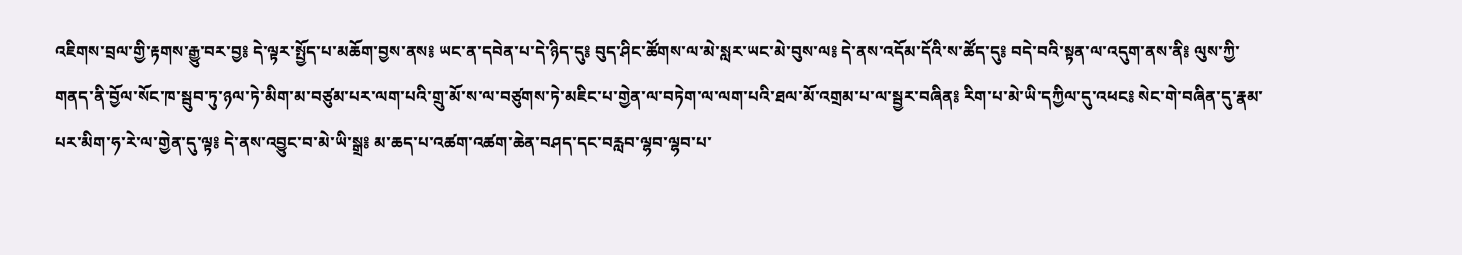འཇིགས་བྲལ་གྱི་རྟགས་རྒྱུ་བར་བྱ༔ དེ་ལྟར་སྤྱོད་པ་མཆོག་བྱས་ནས༔ ཡང་ན་དབེན་པ་དེ་ཉིད་དུ༔ བུད་ཤིང་ཚོགས་ལ་མེ་སླར་ཡང་མེ་བུས་ལ༔ དེ་ནས་འདོམ་དོའི་ས་ཚོད་དུ༔ བདེ་བའི་སྟན་ལ་འདུག་ནས་ནི༔ ལུས་ཀྱི་གནད་ནི་བྱོལ་སོང་ཁ་སྦུབ་ཏུ་ཉལ་ཏེ་མིག་མ་བཙུམ་པར་ལག་པའི་གྲུ་མོ་ས་ལ་བཙུགས་ཏེ་མཇིང་པ་གྱེན་ལ་བཏེག་ལ་ལག་པའི་ཐལ་མོ་འགྲམ་པ་ལ་སྦྱར་བཞིན༔ རིག་པ་མེ་ཡི་དཀྱིལ་དུ་འཕང༔ སེང་གེ་བཞིན་དུ་རྣམ་པར་མིག་ཧ་རེ་ལ་གྱེན་དུ་ལྟ༔ དེ་ནས་འབྱུང་བ་མེ་ཡི་སྒྲ༔ མ་ཆད་པ་འཚག་འཚག་ཆེན་བཤད་དང་བརླབ་ལྷབ་ལྷབ་པ་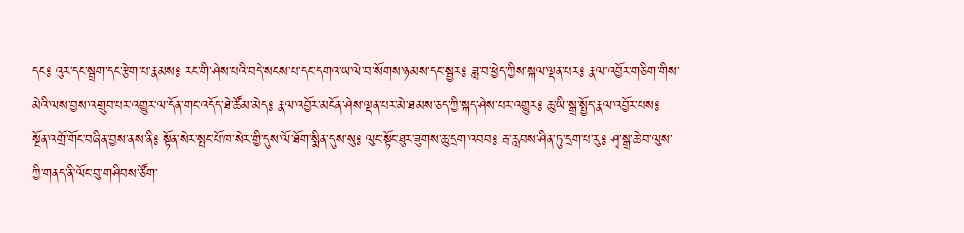དང༔ འུར་དང་སྦྲག་དང་རྩེག་པ་རྣམས༔ རང་གི་ཤེས་པའི་བདེ་སངས་པ་དང་དགའ་ཡ་ལེ་བ་སོགས་ཉམས་དང་སྦྱར༔ ཟླ་བ་ཕྱེད་ཀྱིས་སྐལ་ལྡན་པར༔ རྣལ་འབྱོར་གཅིག་གིས་མེའི་ལས་བྱས་འགྲུབ་པར་འགྱུར་ལ་དོན་གང་འདོད་ཐེ་ཚོམ་མེད༔ རྣལ་འབྱོར་མངོན་ཤེས་ལྡན་པར་མེ་ཐམས་ཅད་ཀྱི་སྐད་ཤེས་པར་འགྱུར༔ ཆུ་ཡི་སྒྲ་སྤྱོད་རྣལ་འབྱོར་པས༔ སྔོན་འགྲོ་གོང་བཞིན་བྱས་ནས་ནི༔ སྟོན་སེར་སྤང་པོ་ཁ་སེར་གྱི་དུས་ལོ་ཐོག་སྨིན་དུས་སུ༔ ལུང་སྟོང་ཐུར་ཟུགས་ཆུ་དྲག་འབབ༔ རྦ་རླབས་ཤིན་ཏུ་དྲག་པ་རུ༔ ཤྭ་སྒྲ་ཆེ་བ་ལུས་ཀྱི་གནད་ནི་ལོང་བུ་གཤིབས་ཙོག་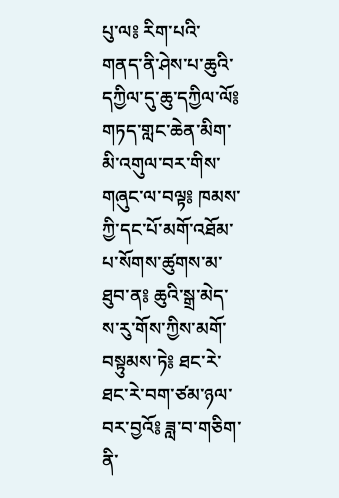པུ་ལ༔ རིག་པའི་གནད་ནི་ཤེས་པ་ཆུའི་དཀྱིལ་དུ་ཆུ་དཀྱིལ་ལོ༔ གཏད་གླང་ཆེན་མིག་མི་འགུལ་བར་གིས་གཞུང་ལ་བལྟ༔ ཁམས་ཀྱི་དང་པོ་མགོ་འཐོམ་པ་སོགས་ཚུགས་མ་ཐུབ་ན༔ ཆུའི་སྒྲ་མེད་ས་རུ་གོས་ཀྱིས་མགོ་བསྟུམས་ཏེ༔ ཐང་རེ་ཐང་རེ་བག་ཙམ་ཉལ་བར་བྱའོ༔ ཟླ་བ་གཅིག་ནི་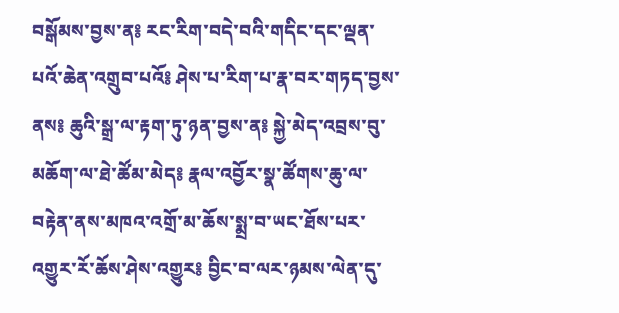བསྒོམས་བྱས་ན༔ རང་རིག་བདེ་བའི་གདིང་དང་ལྡན་པའོ་ཆེན་འགྲུབ་པའོ༔ ཤེས་པ་རིག་པ་རྣ་བར་གཏད་བྱས་ནས༔ ཆུའི་སྒྲ་ལ་རྟག་ཏུ་ཉན་བྱས་ན༔ སྐྱེ་མེད་འབྲས་བུ་མཆོག་ལ་ཐེ་ཚོམ་མེད༔ རྣལ་འབྱོར་སྣ་ཚོགས་ཆུ་ལ་བརྟེན་ནས་མཁའ་འགྲོ་མ་ཆོས་སྨྲ་བ་ཡང་ཐོས་པར་འགྱུར་རོ་ཆོས་ཤེས་འགྱུར༔ བྱིང་བ་ལར་ཉམས་ལེན་དུ་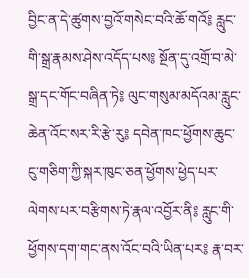བྱིང་ན་དེ་ཚུགས་བྱའོ་གསེང་བའི་ཆོ་གའོ༔ རླུང་གི་སྒྲ་རྣམས་ཤེས་འདོད་པས༔ སྔོན་དུ་འགྲོ་བ་མེ་སྒྲ་དང་གོང་བཞིན་ཏེ༔ ལུང་གསུམ་མདོའམ་རླུང་ཆེན་འོང་སར་རི་རྩེ་རུ༔ དབེན་ཁང་ཕྱོགས་ཆུང་ངུ་གཅིག་ཀྱི་སྐར་ཁུང་ཅན་ཕྱོགས་ཕྱེད་པར་ལེགས་པར་བརྩིགས་ཏེ་རྣལ་འབྱོར་ནི༔ རླུང་གི་ཕྱོགས་དག་གང་ནས་འོང་བའི་ཡིན་པར༔ རྣ་བར་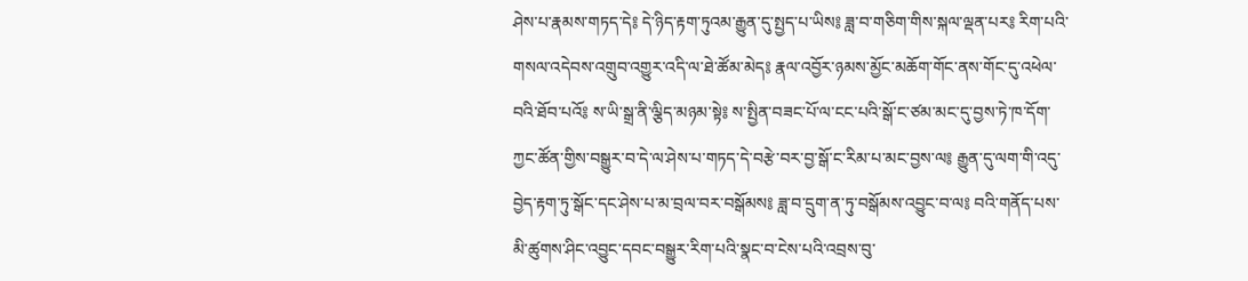ཤེས་པ་རྣམས་གཏད་དེ༔ དེ་ཉིད་རྟག་ཏུའམ་རྒྱུན་དུ་སྤྱད་པ་ཡིས༔ ཟླ་བ་གཅིག་གིས་སྐལ་ལྡན་པར༔ རིག་པའི་གསལ་འདེབས་འགྲུབ་འགྱུར་འདི་ལ་ཐེ་ཚོམ་མེད༔ རྣལ་འབྱོར་ཉམས་མྱོང་མཆོག་གོང་ནས་གོང་དུ་འཕེལ་བའི་ཐོབ་པའོ༔ ས་ཡི་སྒྲ་ནི་ལྕིད་མཉམ་སྟེ༔ ས་སྤྱིན་བཟང་པོ་ལ་ངང་པའི་སྒོ་ང་ཙམ་མང་དུ་བྱས་ཏེ་ཁ་དོག་ཀྱང་ཚོན་གྱིས་བསྒྱུར་བ་དེ་ལ་ཤེས་པ་གཏད་དེ་བརྩེ་བར་བྱ་སྒོ་ང་རིམ་པ་མང་བྱས་ལ༔ རྒྱུན་དུ་ལག་གི་འདུ་བྱེད་རྟག་ཏུ་སྒོང་དང་ཤེས་པ་མ་བྲལ་བར་བསྒོམས༔ ཟླ་བ་དྲུག་ན་ཏུ་བསྒོམས་འབྱུང་བ་ལ༔ བའི་གནོད་པས་མི་ཚུགས་ཤིང་འབྱུང་དབང་བསྒྱུར་རིག་པའི་སྣང་བ་ངེས་པའི་འབྲས་བུ་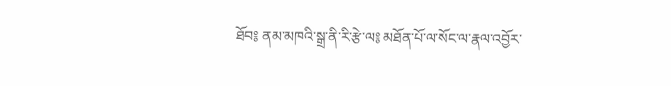ཐོབ༔ ནམ་མཁའི་སྒྲ་ནི་རི་རྩེ་ལ༔ མཐོན་པོ་ལ་སོང་ལ་རྣལ་འབྱོར་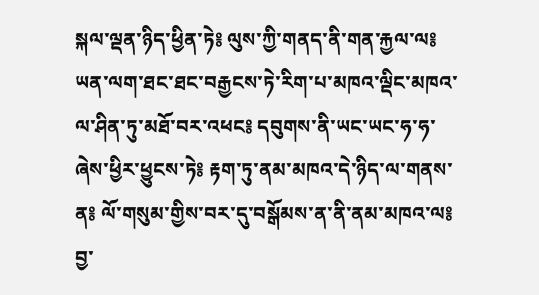སྐལ་ལྡན་ཉིད་ཕྱིན་ཏེ༔ ལུས་ཀྱི་གནད་ནི་གན་རྐྱལ་ལ༔ ཡན་ལག་ཐང་ཐང་བརྒྱངས་ཏེ་རིག་པ་མཁའ་ལྡིང་མཁའ་ལ་ཤིན་ཏུ་མཐོ་བར་འཕང༔ དབུགས་ནི་ཡང་ཡང་ཧ་ཧ་ཞེས་ཕྱིར་ཕྱུངས་ཏེ༔ རྟག་ཏུ་ནམ་མཁའ་དེ་ཉིད་ལ་གནས་ན༔ ལོ་གསུམ་གྱིས་བར་དུ་བསྒོམས་ན་ནི་ནམ་མཁའ་ལ༔ བྱ་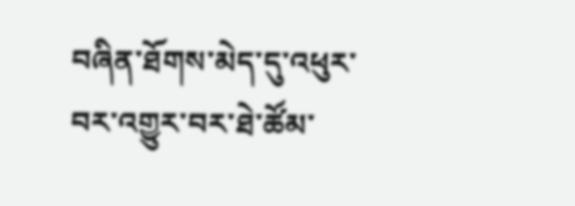བཞིན་ཐོགས་མེད་དུ་འཕུར་བར་འགྱུར་བར་ཐེ་ཚོམ་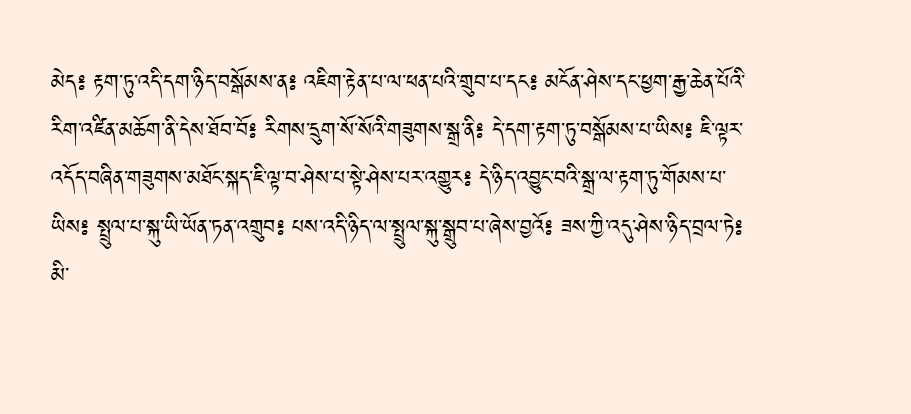མེད༔ རྟག་ཏུ་འདི་དག་ཉིད་བསྒོམས་ན༔ འཇིག་རྟེན་པ་ལ་ཕན་པའི་གྲུབ་པ་དང༔ མངོན་ཤེས་དང་ཕྱག་རྒྱ་ཆེན་པོའི་རིག་འཛིན་མཆོག་ནི་དེས་ཐོབ་བོ༔ རིགས་དྲུག་སོ་སོའི་གཟུགས་སྒྲ་ནི༔ དེ་དག་རྟག་ཏུ་བསྒོམས་པ་ཡིས༔ ཇི་ལྟར་འདོད་བཞིན་གཟུགས་མཐོང་སྐད་ཇི་ལྟ་བ་ཤེས་པ་སྟེ་ཤེས་པར་འགྱུར༔ དེ་ཉིད་འབྱུང་བའི་སྒྲ་ལ་རྟག་ཏུ་གོམས་པ་ཡིས༔ སྤྲུལ་པ་སྐུ་ཡི་ཡོན་ཏན་འགྲུབ༔ པས་འདི་ཉིད་ལ་སྤྲུལ་སྐུ་སྒྲུབ་པ་ཞེས་བྱའོ༔ ཟས་ཀྱི་འདུ་ཤེས་ཉིད་བྲལ་ཏེ༔ མི་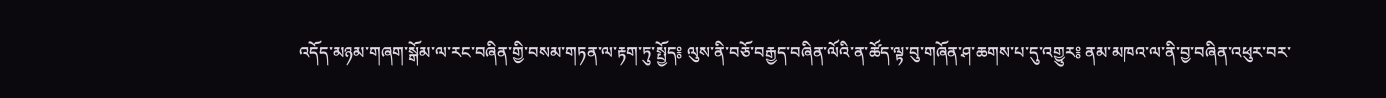འདོད་མཉམ་གཞག་སྒོམ་ལ་རང་བཞིན་གྱི་བསམ་གཏན་ལ་རྟག་ཏུ་སྤྱོད༔ ལུས་ནི་བཅོ་བརྒྱད་བཞིན་ལོའི་ན་ཚོད་ལྟ་བུ་གཞོན་ཤ་ཆགས་པ་དུ་འགྱུར༔ ནམ་མཁའ་ལ་ནི་བྱ་བཞིན་འཕུར་བར་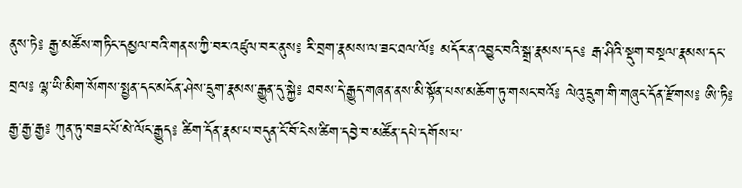ནུས་ཏེ༔ རྒྱ་མཚོས་གཏིང་དམྱལ་བའི་གནས་ཀྱི་བར་འཛུལ་བར་ནུས༔ རི་བྲག་རྣམས་ལ་ཟང་ཐལ་ལོ༔ མདོར་ན་འབྱུང་བའི་སྒྲ་རྣམས་དང༔ རྒ་ཤིའི་སྡུག་བསྔལ་རྣམས་དང་བྲལ༔ ལྷ་ཡི་མིག་སོགས་སྤྱན་དང་མངོན་ཤེས་དྲུག་རྣམས་རྒྱུན་དུ་སྐྱེ༔ ཐབས་དེ་རྒྱུད་གཞན་ནས་མི་སྟོན་པས་མཆོག་ཏུ་གསང་བའོ༔ ལེའུ་དྲུག་གི་གཞུང་དོན་རྫོགས༔ ཨི་ཏི༔ རྒྱ་རྒྱ་རྒྱ༔ ཀུན་ཏུ་བཟང་པོ་མེ་ལོང་རྒྱུད༔ ཚིག་དོན་རྣམ་པ་བདུན་ངོ་བོ་ངེས་ཚིག་དབྱེ་བ་མཚོན་དཔེ་དགོས་པ་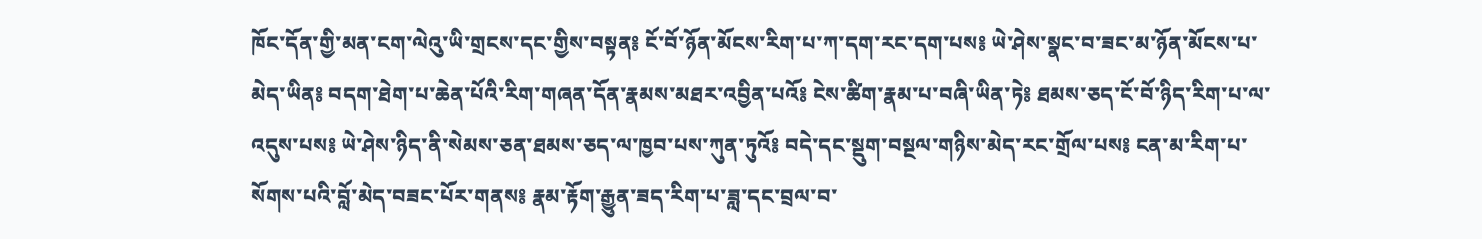ཁོང་དོན་གྱི་མན་ངག་ལེའུ་ཡི་གྲངས་དང་གྱིས་བསྟན༔ ངོ་བོ་ཉོན་མོངས་རིག་པ་ཀ་དག་རང་དག་པས༔ ཡེ་ཤེས་སྣང་བ་ཟང་མ་ཉོན་མོངས་པ་མེད་ཡིན༔ བདག་ཐེག་པ་ཆེན་པོའི་རིག་གཞན་དོན་རྣམས་མཐར་འབྱིན་པའོ༔ ངེས་ཚིག་རྣམ་པ་བཞི་ཡིན་ཏེ༔ ཐམས་ཅད་ངོ་བོ་ཉིད་རིག་པ་ལ་འདུས་པས༔ ཡེ་ཤེས་ཉིད་ནི་སེམས་ཅན་ཐམས་ཅད་ལ་ཁྱབ་པས་ཀུན་ཏུའོ༔ བདེ་དང་སྡུག་བསྔལ་གཉིས་མེད་རང་གྲོལ་པས༔ ངན་མ་རིག་པ་སོགས་པའི་བློ་མེད་བཟང་པོར་གནས༔ རྣམ་རྟོག་རྒྱུན་ཟད་རིག་པ་ཟླ་དང་བྲལ་བ་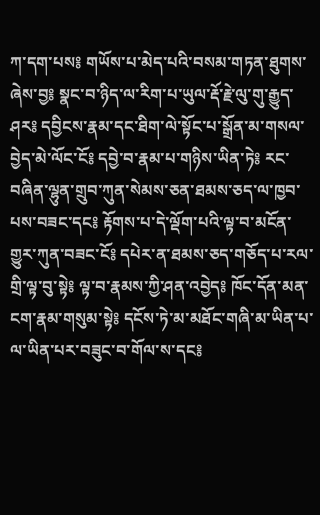ཀ་དག་པས༔ གཡོས་པ་མེད་པའི་བསམ་གཏན་ཐུགས་ཞེས་བྱ༔ སྣང་བ་ཉིད་ལ་རིག་པ་ཡུལ་རྡོ་རྗེ་ལུ་གུ་རྒྱུད་ཤར༔ དབྱིངས་རྣམ་དང་ཐིག་ལེ་སྟོང་པ་སྒྲོན་མ་གསལ་བྱེད་མེ་ལོང་ངོ༔ དབྱེ་བ་རྣམ་པ་གཉིས་ཡིན་ཏེ༔ རང་བཞིན་ལྷུན་གྲུབ་ཀུན་སེམས་ཅན་ཐམས་ཅད་ལ་ཁྱབ་པས་བཟང་དང༔ རྟོགས་པ་དེ་ལྡོག་པའི་ལྟ་བ་མངོན་གྱུར་ཀུན་བཟང་ངོ༔ དཔེར་ན་ཐམས་ཅད་གཅོད་པ་རལ་གྲི་ལྟ་བུ་སྟེ༔ ལྟ་བ་རྣམས་ཀྱི་ཤན་འབྱེད༔ ཁོང་དོན་མན་ངག་རྣམ་གསུམ་སྟེ༔ དངོས་ཏེ་མ་མཐོང་གཞི་མ་ཡིན་པ་ལ་ཡིན་པར་བཟུང་བ་གོལ་ས་དང༔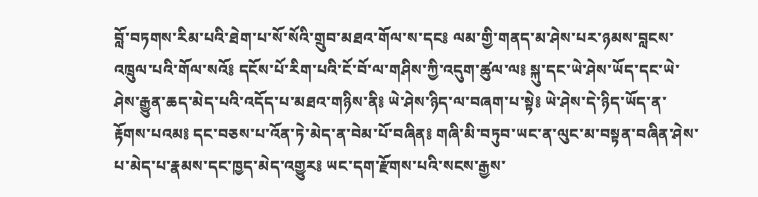བློ་བཏགས་རིམ་པའི་ཐེག་པ་སོ་སོའི་གྲུབ་མཐའ་གོལ་ས་དང༔ ལམ་གྱི་གནད་མ་ཤེས་པར་ཉམས་བླངས་འཁྲུལ་པའི་གོལ་སའོ༔ དངོས་པོ་རིག་པའི་ངོ་བོ་ལ་གཤིས་ཀྱི་འདུག་ཚུལ་ལ༔ སྐུ་དང་ཡེ་ཤེས་ཡོད་དང་ཡེ་ཤེས་རྒྱུན་ཆད་མེད་པའི་འདོད་པ་མཐའ་གཉིས་ནི༔ ཡེ་ཤེས་ཉིད་ལ་བཞག་པ་སྟེ༔ ཡེ་ཤེས་དེ་ཉིད་ཡོད་ན་རྟོགས་པའམ༔ དང་བཅས་པ་འོན་ཏེ་མེད་ན་བེམ་པོ་བཞིན༔ གཞི་མི་བཏུབ་ཡང་ན་ལུང་མ་བསྟན་བཞིན་ཤེས་པ་མེད་པ་རྣམས་དང་ཁྱད་མེད་འགྱུར༔ ཡང་དག་རྫོགས་པའི་སངས་རྒྱས་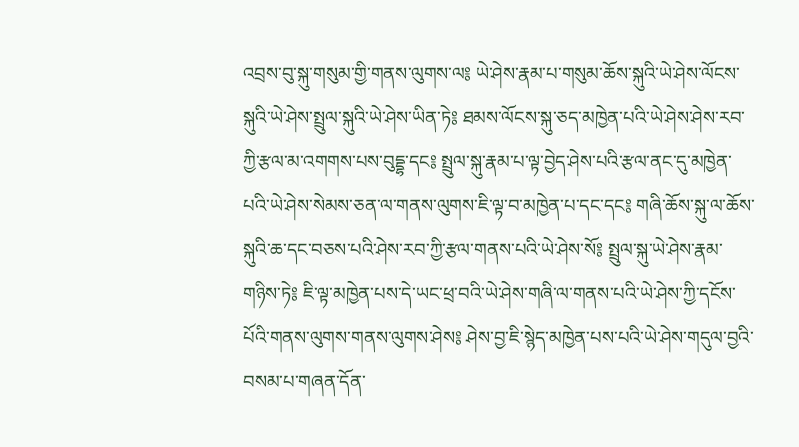འབྲས་བུ་སྐུ་གསུམ་གྱི་གནས་ལུགས་ལ༔ ཡེ་ཤེས་རྣམ་པ་གསུམ་ཆོས་སྐུའི་ཡེ་ཤེས་ལོངས་སྐུའི་ཡེ་ཤེས་སྤྲུལ་སྐུའི་ཡེ་ཤེས་ཡིན་ཏེ༔ ཐམས་ལོངས་སྐུ་ཅད་མཁྱེན་པའི་ཡེ་ཤེས་ཤེས་རབ་ཀྱི་རྩལ་མ་འགགས་པས་བུདྡྷ་དང༔ སྤྲུལ་སྐུ་རྣམ་པ་ལྟ་བྱེད་ཤེས་པའི་རྩལ་ནང་དུ་མཁྱེན་པའི་ཡེ་ཤེས་སེམས་ཅན་ལ་གནས་ལུགས་ཇི་ལྟ་བ་མཁྱེན་པ་དང་དང༔ གཞི་ཆོས་སྐུ་ལ་ཆོས་སྐུའི་ཆ་དང་བཅས་པའི་ཤེས་རབ་ཀྱི་རྩལ་གནས་པའི་ཡེ་ཤེས་སོ༔ སྤྲུལ་སྐུ་ཡེ་ཤེས་རྣམ་གཉིས་ཏེ༔ ཇི་ལྟ་མཁྱེན་པས་དེ་ཡང་ཕྲ་བའི་ཡེ་ཤེས་གཞི་ལ་གནས་པའི་ཡེ་ཤེས་ཀྱི་དངོས་པོའི་གནས་ལུགས་གནས་ལུགས་ཤེས༔ ཤེས་བྱ་ཇི་སྙེད་མཁྱེན་པས་པའི་ཡེ་ཤེས་གདུལ་བྱའི་བསམ་པ་གཞན་དོན་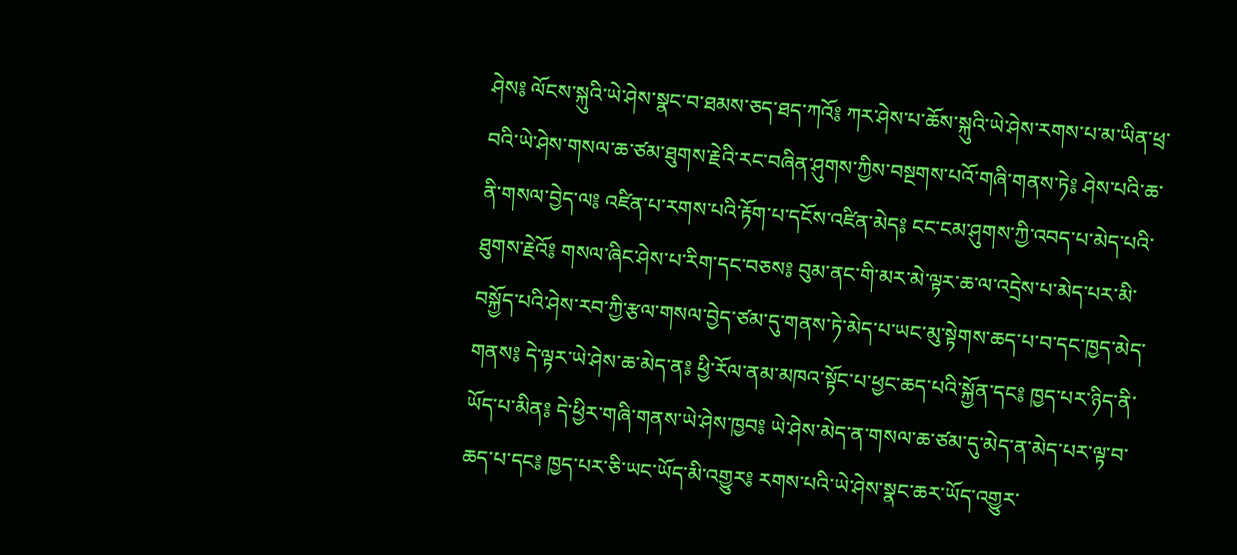ཤེས༔ ལོངས་སྐུའི་ཡེ་ཤེས་སྣང་བ་ཐམས་ཅད་ཐད་ཀའོ༔ ཀར་ཤེས་པ་ཆོས་སྐུའི་ཡེ་ཤེས་རགས་པ་མ་ཡིན་ཕྲ་བའི་ཡེ་ཤེས་གསལ་ཆ་ཙམ་ཐུགས་རྗེའི་རང་བཞིན་ཤུགས་ཀྱིས་བསྔགས་པའོ་གཞི་གནས་ཏེ༔ ཤེས་པའི་ཆ་ནི་གསལ་བྱེད་ལ༔ འཛིན་པ་རགས་པའི་རྟོག་པ་དངོས་འཛིན་མེད༔ ངང་ངམ་ཤུགས་ཀྱི་འབད་པ་མེད་པའི་ཐུགས་རྗེའོ༔ གསལ་ཞིང་ཤེས་པ་རིག་དང་བཅས༔ བུམ་ནང་གི་མར་མེ་ལྟར་ཆ་ལ་འདྲེས་པ་མེད་པར་མི་བསྐྱོད་པའི་ཤེས་རབ་ཀྱི་རྩལ་གསལ་བྱེད་ཙམ་དུ་གནས་ཏེ་མེད་པ་ཡང་མུ་སྟེགས་ཆད་པ་བ་དང་ཁྱད་མེད་གནས༔ དེ་ལྟར་ཡེ་ཤེས་ཆ་མེད་ན༔ ཕྱི་རོལ་ནམ་མཁའ་སྟོང་པ་ཕྱང་ཆད་པའི་སྐྱོན་དང༔ ཁྱད་པར་ཉིད་ནི་ཡོད་པ་མིན༔ དེ་ཕྱིར་གཞི་གནས་ཡེ་ཤེས་ཁྱབ༔ ཡེ་ཤེས་མེད་ན་གསལ་ཆ་ཙམ་དུ་མེད་ན་མེད་པར་ལྟ་བ་ཆད་པ་དང༔ ཁྱད་པར་ཅི་ཡང་ཡོད་མི་འགྱུར༔ རགས་པའི་ཡེ་ཤེས་སྣང་ཆར་ཡོད་འགྱུར་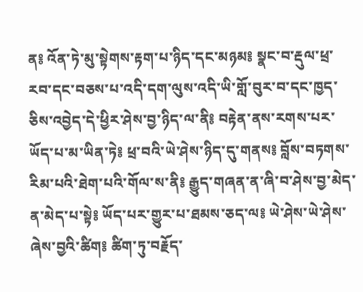ན༔ འོན་ཏེ་མུ་སྟེགས་རྟག་པ་ཉིད་དང་མཉམ༔ སྣང་བ་རྡུལ་ཕྲ་རབ་དང་བཅས་པ་འདི་དག་ལུས་འདི་ཡི་གློ་བུར་བ་དང་ཁྱད་ཅིས་འབྱེད་དེ་ཕྱིར་ཤེས་བྱ་ཉིད་ལ་ནི༔ བརྟེན་ནས་རགས་པར་ཡོད་པ་མ་ཡིན་ཏེ༔ ཕྲ་བའི་ཡེ་ཤེས་ཉིད་དུ་གནས༔ བློས་བཏགས་རིམ་པའི་ཐེག་པའི་གོལ་ས་ནི༔ རྒྱུད་གཞན་ན་ཞི་བ་ཤེས་བྱ་མེད་ན་མེད་པ་སྟེ༔ ཡོད་པར་གྱུར་པ་ཐམས་ཅད་ལ༔ ཡེ་ཤེས་ཡེ་ཤེས་ཞེས་བྱའི་ཚིག༔ ཚིག་ཏུ་བརྗོད་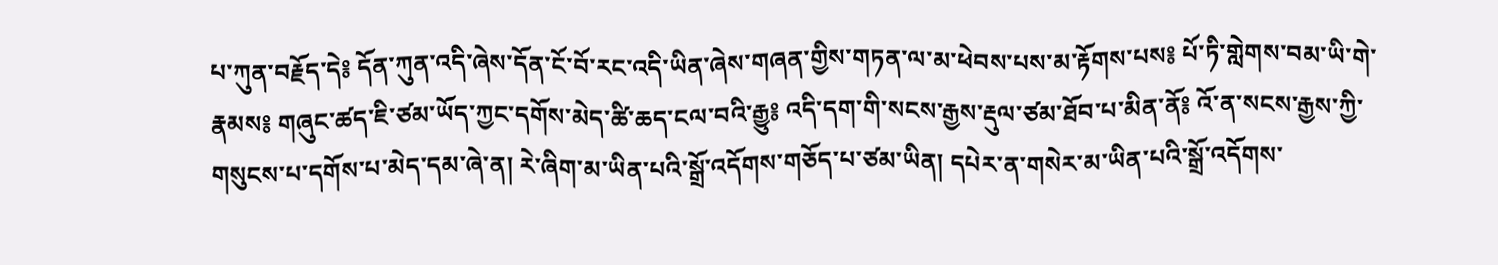པ་ཀུན་བརྗོད་དེ༔ དོན་ཀུན་འདི་ཞེས་དོན་ངོ་བོ་རང་འདི་ཡིན་ཞེས་གཞན་གྱིས་གཏན་ལ་མ་ཕེབས་པས་མ་རྟོགས་པས༔ པོ་ཏི་གླེགས་བམ་ཡི་གེ་རྣམས༔ གཞུང་ཚད་ཇི་ཙམ་ཡོད་ཀྱང་དགོས་མེད་ཚི་ཆད་ངལ་བའི་རྒྱུ༔ འདི་དག་གི་སངས་རྒྱས་རྡུལ་ཙམ་ཐོབ་པ་མིན་ནོ༔ འོ་ན་སངས་རྒྱས་ཀྱི་གསུངས་པ་དགོས་པ་མེད་དམ་ཞེ་ན། རེ་ཞིག་མ་ཡིན་པའི་སྒྲོ་འདོགས་གཅོད་པ་ཙམ་ཡིན། དཔེར་ན་གསེར་མ་ཡིན་པའི་སྒྲོ་འདོགས་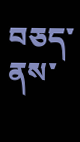བཅད་ནས་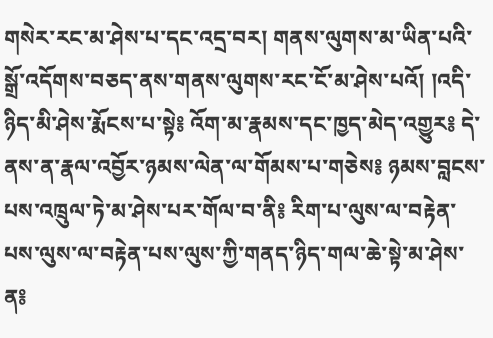གསེར་རང་མ་ཤེས་པ་དང་འདྲ་བར། གནས་ལུགས་མ་ཡིན་པའི་སྒྲོ་འདོགས་བཅད་ནས་གནས་ལུགས་རང་ངོ་མ་ཤེས་པའོ། །འདི་ཉིད་མི་ཤེས་རྨོངས་པ་སྟེ༔ འོག་མ་རྣམས་དང་ཁྱད་མེད་འགྱུར༔ དེ་ནས་ན་རྣལ་འབྱོར་ཉམས་ལེན་ལ་གོམས་པ་གཅེས༔ ཉམས་བླངས་པས་འཁྲུལ་ཏེ་མ་ཤེས་པར་གོལ་བ་ནི༔ རིག་པ་ལུས་ལ་བརྟེན་པས་ལུས་ལ་བརྟེན་པས་ལུས་ཀྱི་གནད་ཉིད་གལ་ཆེ་སྟེ་མ་ཤེས་ན༔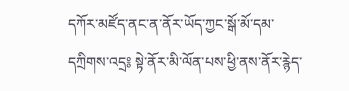དཀོར་མཛོད་ནང་ན་ནོར་ཡོད་ཀྱང་སྒོ་མོ་དམ་དཀྲིགས་འདྲ༔ སྟེ་ནོར་མི་ལོན་པས་ཕྱི་ནས་ནོར་རྙེད་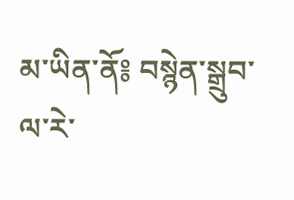མ་ཡིན་ནོ༔ བསྙེན་སྒྲུབ་ལ་རེ་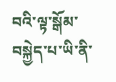བའི་ལྟ་སྒོམ་བསྐྱེད་པ་ཡི་ནི་